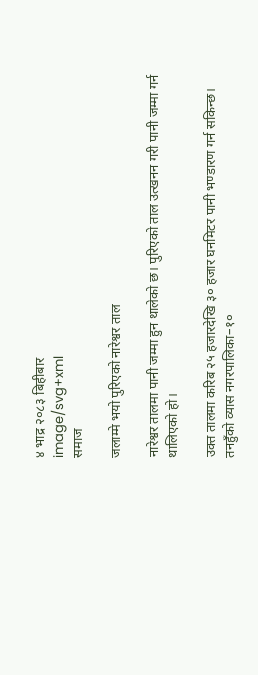४ भाद्र २०८३ बिहीबार
image/svg+xml
समाज

जलाम्मे भयो पुरिएको नारेश्वर ताल

नारेश्वर तालमा पानी जम्मा हुन थालेको छ। पुरिएको ताल उत्खनन गरी पानी जम्मा गर्न थालिएको हो।

उक्त तालमा करिब २५ हजारदेखि ३० हजार घनमिटर पानी भण्डारण गर्न सकिन्छ। तनहुँको व्यास नगरपालिका–१०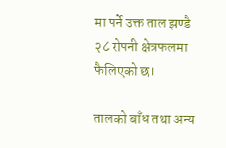मा पर्ने उक्त ताल झण्डै २८ रोपनी क्षेत्रफलमा फैलिएको छ।

तालको बाँध तथा अन्य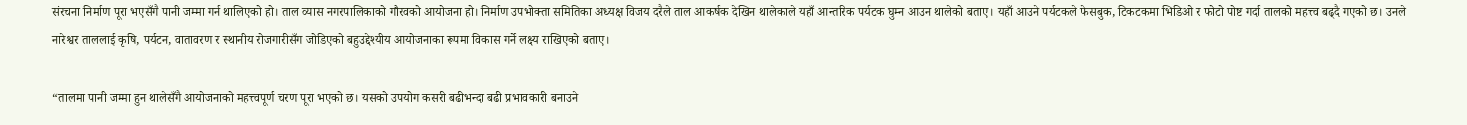संरचना निर्माण पूरा भएसँगै पानी जम्मा गर्न थालिएको हो। ताल व्यास नगरपालिकाको गौरवको आयोजना हो। निर्माण उपभोक्ता समितिका अध्यक्ष विजय दरैले ताल आकर्षक देखिन थालेकाले यहाँ आन्तरिक पर्यटक घुम्न आउन थालेको बताए। यहाँ आउने पर्यटकले फेसबुक, टिकटकमा भिडिओ र फोटो पोष्ट गर्दा तालको महत्त्व बढ्दै गएको छ। उनले नारेश्वर ताललाई कृषि, पर्यटन, वातावरण र स्थानीय रोजगारीसँग जोडिएको बहुउद्देश्यीय आयोजनाका रूपमा विकास गर्ने लक्ष्य राखिएको बताए।

“तालमा पानी जम्मा हुन थालेसँगै आयोजनाको महत्त्वपूर्ण चरण पूरा भएको छ। यसको उपयोग कसरी बढीभन्दा बढी प्रभावकारी बनाउने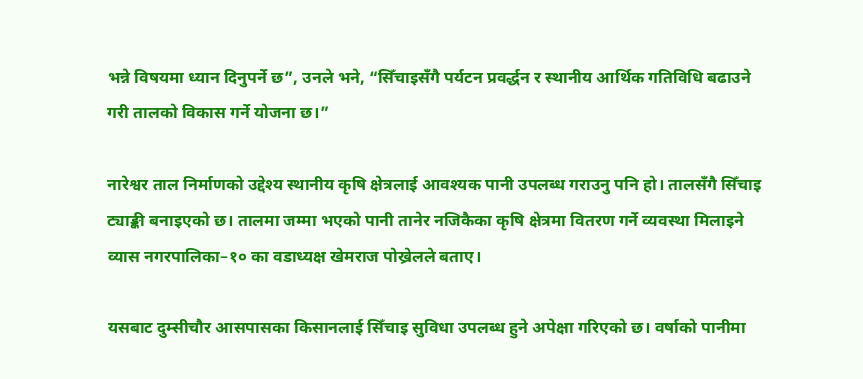भन्ने विषयमा ध्यान दिनुपर्ने छ”, उनले भने, “सिँचाइसँगै पर्यटन प्रवर्द्धन र स्थानीय आर्थिक गतिविधि बढाउने गरी तालको विकास गर्ने योजना छ।”

नारेश्वर ताल निर्माणको उद्देश्य स्थानीय कृषि क्षेत्रलाई आवश्यक पानी उपलब्ध गराउनु पनि हो। तालसँगै सिँचाइ ट्याङ्की बनाइएको छ। तालमा जम्मा भएको पानी तानेर नजिकैका कृषि क्षेत्रमा वितरण गर्ने व्यवस्था मिलाइने व्यास नगरपालिका–१० का वडाध्यक्ष खेमराज पोख्रेलले बताए।

यसबाट दुम्सीचौर आसपासका किसानलाई सिँचाइ सुविधा उपलब्ध हुने अपेक्षा गरिएको छ। वर्षाको पानीमा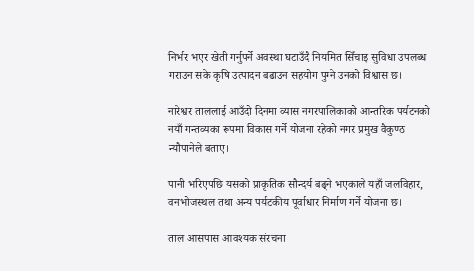निर्भर भएर खेती गर्नुपर्ने अवस्था घटाउँदै नियमित सिँचाइ सुविधा उपलब्ध गराउन सके कृषि उत्पादन बढाउन सहयोग पुग्ने उनको विश्वास छ।

नारेश्वर ताललाई आउँदो दिनमा व्यास नगरपालिकाको आन्तरिक पर्यटनको नयाँ गन्तव्यका रूपमा विकास गर्ने योजना रहेको नगर प्रमुख वैकुण्ठ न्यौपानेले बताए।

पानी भरिएपछि यसको प्राकृतिक सौन्दर्य बढ्ने भएकाले यहाँ जलविहार, वनभोजस्थल तथा अन्य पर्यटकीय पूर्वाधार निर्माण गर्ने योजना छ।

ताल आसपास आवश्यक संरचना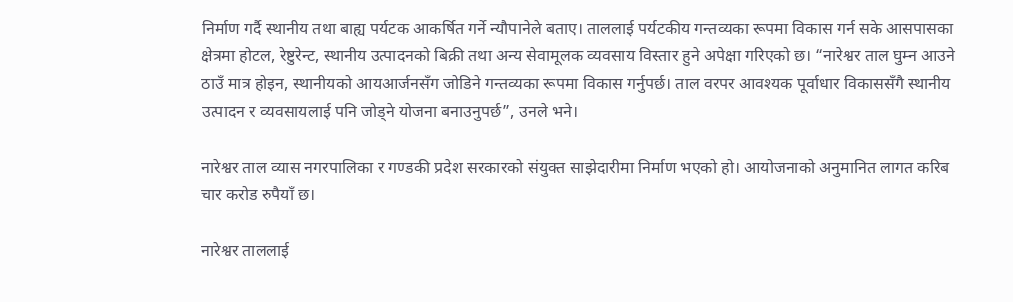निर्माण गर्दै स्थानीय तथा बाह्य पर्यटक आकर्षित गर्ने न्यौपानेले बताए। ताललाई पर्यटकीय गन्तव्यका रूपमा विकास गर्न सके आसपासका क्षेत्रमा होटल, रेष्टुरेन्ट, स्थानीय उत्पादनको बिक्री तथा अन्य सेवामूलक व्यवसाय विस्तार हुने अपेक्षा गरिएको छ। “नारेश्वर ताल घुम्न आउने ठाउँ मात्र होइन, स्थानीयको आयआर्जनसँग जोडिने गन्तव्यका रूपमा विकास गर्नुपर्छ। ताल वरपर आवश्यक पूर्वाधार विकाससँगै स्थानीय उत्पादन र व्यवसायलाई पनि जोड्ने योजना बनाउनुपर्छ”, उनले भने।

नारेश्वर ताल व्यास नगरपालिका र गण्डकी प्रदेश सरकारको संयुक्त साझेदारीमा निर्माण भएको हो। आयोजनाको अनुमानित लागत करिब चार करोड रुपैयाँ छ।

नारेश्वर ताललाई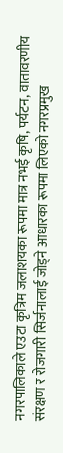नगरपालिकाले एउटा कृत्रिम जलाशयका रूपमा मात्र नभई कृषि, पर्यटन, वातावरणीय संरक्षण र रोजगारी सिर्जनालाई जोड्ने आधारका रूपमा लिएको नगरप्रमुख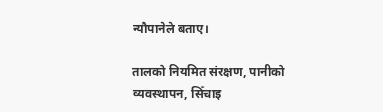न्यौपानेले बताए।

तालको नियमित संरक्षण, पानीको व्यवस्थापन, सिँचाइ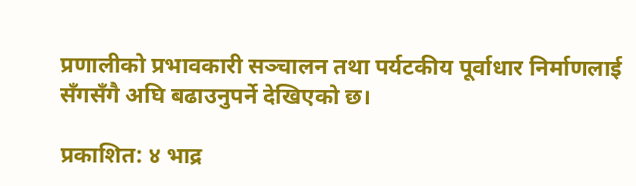प्रणालीको प्रभावकारी सञ्चालन तथा पर्यटकीय पूर्वाधार निर्माणलाई सँगसँगै अघि बढाउनुपर्ने देखिएको छ।

प्रकाशित: ४ भाद्र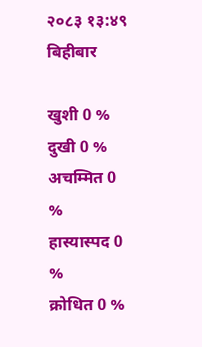२०८३ १३:४९ बिहीबार

खुशी 0 %
दुखी 0 %
अचम्मित 0 %
हास्यास्पद 0 %
क्रोधित 0 %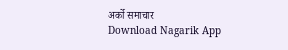अर्को समाचार
Download Nagarik App